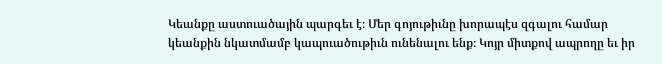Կեանքը աստուածային պարգեւ է։ Մեր գոյութիւնը խորապէս զգալու համար կեանքին նկատմամբ կապուածութիւն ունենալու ենք։ Կոյր միտքով ապրողը եւ իր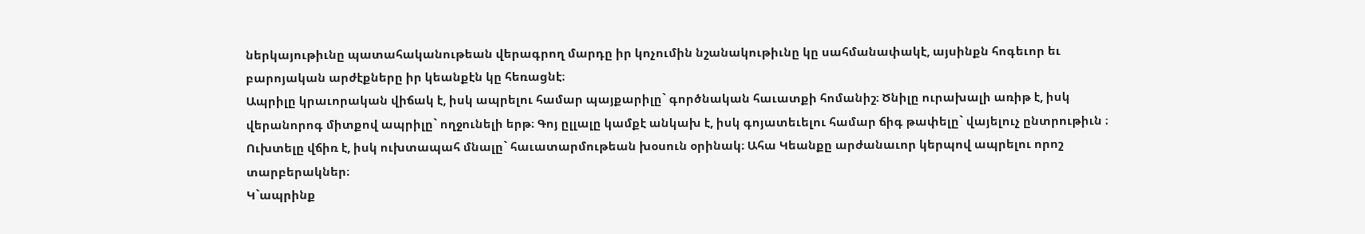ներկայութիւնը պատահականութեան վերագրող մարդը իր կոչումին նշանակութիւնը կը սահմանափակէ, այսինքն հոգեւոր եւ բարոյական արժէքները իր կեանքէն կը հեռացնէ։
Ապրիլը կրաւորական վիճակ է, իսկ ապրելու համար պայքարիլը` գործնական հաւատքի հոմանիշ։ Ծնիլը ուրախալի առիթ է, իսկ վերանորոգ միտքով ապրիլը` ողջունելի երթ։ Գոյ ըլլալը կամքէ անկախ է, իսկ գոյատեւելու համար ճիգ թափելը` վայելուչ ընտրութիւն ։ Ուխտելը վճիռ է, իսկ ուխտապահ մնալը` հաւատարմութեան խօսուն օրինակ։ Ահա Կեանքը արժանաւոր կերպով ապրելու որոշ տարբերակներ։
Կ`ապրինք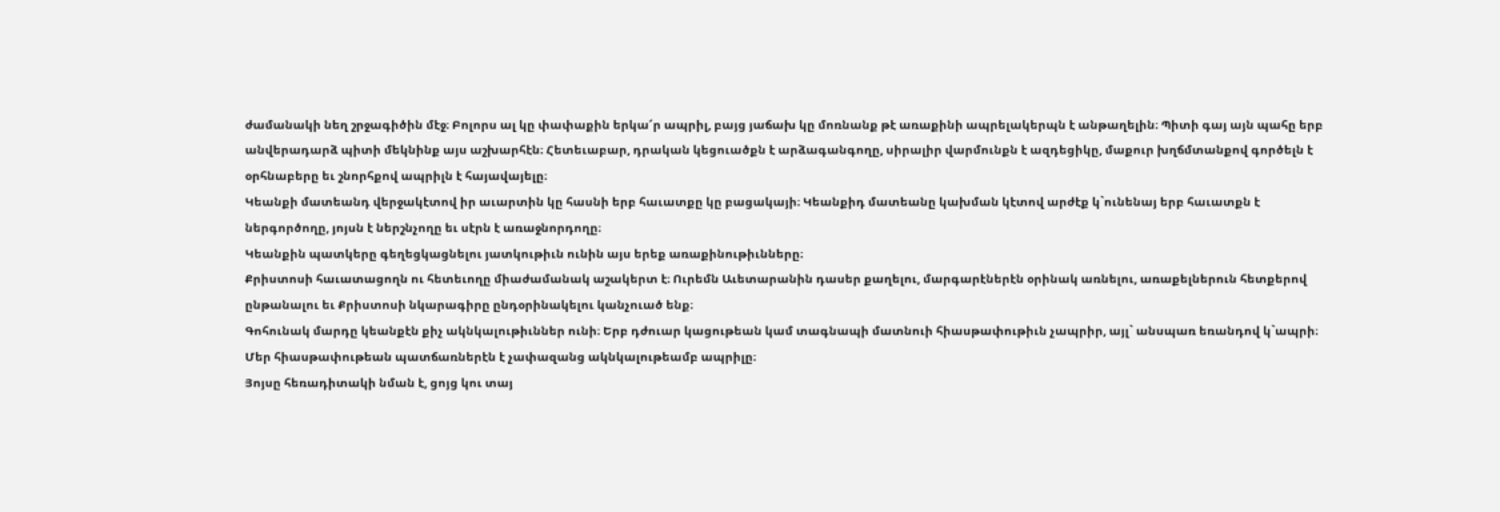ժամանակի նեղ շրջագիծին մէջ։ Բոլորս ալ կը փափաքին երկա՜ր ապրիլ, բայց յաճախ կը մոռնանք թէ առաքինի ապրելակերպն է անթաղելին։ Պիտի գայ այն պահը երբ անվերադարձ պիտի մեկնինք այս աշխարհէն։ Հետեւաբար, դրական կեցուածքն է արձագանգողը, սիրալիր վարմունքն է ազդեցիկը, մաքուր խղճմտանքով գործելն է օրհնաբերը եւ շնորհքով ապրիլն է հայավայելը։
Կեանքի մատեանդ վերջակէտով իր աւարտին կը հասնի երբ հաւատքը կը բացակայի։ Կեանքիդ մատեանը կախման կէտով արժէք կ`ունենայ երբ հաւատքն է ներգործողը, յոյսն է ներշնչողը եւ սէրն է առաջնորդողը։
Կեանքին պատկերը գեղեցկացնելու յատկութիւն ունին այս երեք առաքինութիւնները։
Քրիստոսի հաւատացողն ու հետեւողը միաժամանակ աշակերտ է։ Ուրեմն Աւետարանին դասեր քաղելու, մարգարէներէն օրինակ առնելու, առաքելներուն հետքերով ընթանալու եւ Քրիստոսի նկարագիրը ընդօրինակելու կանչուած ենք։
Գոհունակ մարդը կեանքէն քիչ ակնկալութիւններ ունի։ Երբ դժուար կացութեան կամ տագնապի մատնուի հիասթափութիւն չապրիր, այլ` անսպառ եռանդով կ`ապրի։
Մեր հիասթափութեան պատճառներէն է չափազանց ակնկալութեամբ ապրիլը։
Յոյսը հեռադիտակի նման է, ցոյց կու տայ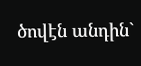ծովէն անդին`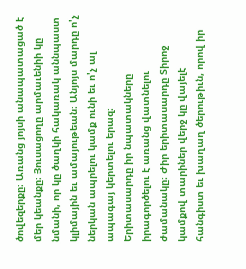ծովեզերքը։ Առանց յոյսի անապատացած է մեր կեանքը։ Յուսացողը արմաւենիի կը նմանի, որ կը ծաղկի հակառակ աննպաստ կլիմային եւ ամայութեան։ Անյոյս մարդը ո'չ ներկան ապրելու կամք ունի եւ ո'չ ալ ապագայ կերտելու երազ։
Երիտասարդը իր նպատակները իրագործելու է առանց վատնելու ժամանակը։ Ժիր երիտասարդը Տիրոջ կամքով տարիներ վերջ կը վայելէ հանգիստ եւ խաղաղ ծերութիւն, որով իր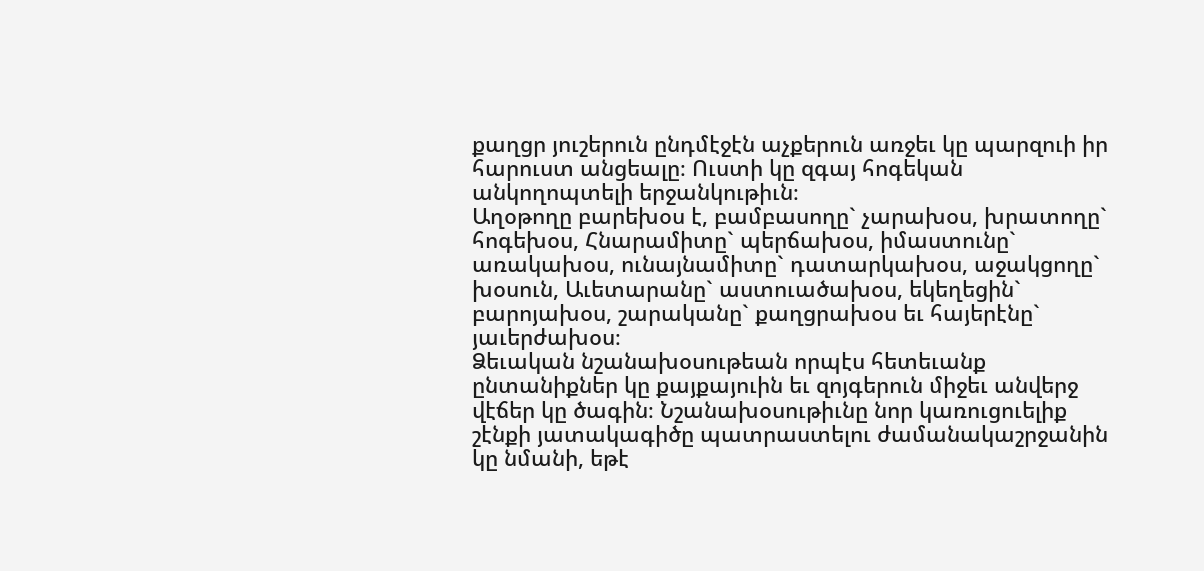քաղցր յուշերուն ընդմէջէն աչքերուն առջեւ կը պարզուի իր հարուստ անցեալը։ Ուստի կը զգայ հոգեկան անկողոպտելի երջանկութիւն։
Աղօթողը բարեխօս է, բամբասողը` չարախօս, խրատողը` հոգեխօս, Հնարամիտը` պերճախօս, իմաստունը` առակախօս, ունայնամիտը` դատարկախօս, աջակցողը` խօսուն, Աւետարանը` աստուածախօս, եկեղեցին` բարոյախօս, շարականը` քաղցրախօս եւ հայերէնը` յաւերժախօս։
Ձեւական նշանախօսութեան որպէս հետեւանք ընտանիքներ կը քայքայուին եւ զոյգերուն միջեւ անվերջ վէճեր կը ծագին։ Նշանախօսութիւնը նոր կառուցուելիք շէնքի յատակագիծը պատրաստելու ժամանակաշրջանին կը նմանի, եթէ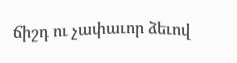ճիշդ ու չափաւոր ձեւով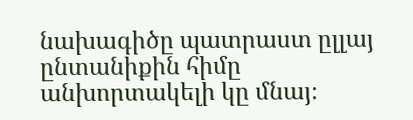նախագիծը պատրաստ ըլլայ ընտանիքին հիմը անխորտակելի կը մնայ։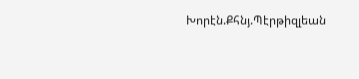Խորէն.Քհնյ.Պէրթիզլեան